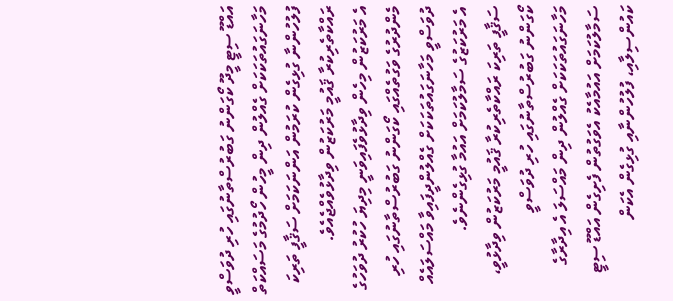އައްޑޫ ސިޓީ މީދޫ ކޯގަންނު ގަބުރުސްތާނުގައި ހުރި ދުވަސްވީ މަހާނަގައުތަކަކަށް ގެއްލުން ދިން މީހުން ހޯދުމުގެ މަސައްކަތް ފުލުހުންނާ ގުޅިގެން ކުރަމުން އަންނަކަމަށް ސަޤާފީ ތަރިކަ ރައްކާތެރިކުރާ ޤައުމީ މަރުކަޒުން ވިދާޅުވެއްޖެއެވެ.
އެ މަރުކަޒުން މިހެން ވިދާޅުވެފައިވަނީ މިދިޔަ ހުކުރު ދުވަހުގެ މެންދުރުގެ ވަގުތެއްގައި ކޯގަންނު ގަބުރުސްތާނުގައި ހުރި ދުވަސްވީ މަހާނަގައުތަކަކަށް ގެއްލުންދީފައިވާ މައްސަލައެއް އެ މަރުކަޒުގެ ސަމާލުކަމަށް އައުމާ ގުޅިގެންނެވެ.
ސަޤާފީ ތަރިކަ ރައްކާތެރިކުރާ ޤައުމީ މަރުކަޒުން ވިދާޅުވީ، ކޯގަންނު ގަބުރުސްތާނުގައި ހުރި ދުވަސްވީ މަހާނަގައުތަކަކަށް ގެއްލުން ދިން މައްސަލަ އެ އިދާރާގެ ސަމާލުކަމަށް އައުމާއެކު އެވަގުތުން ފެށިގެން އައްޑޫ ސިޓީ ކައުންސިލާއި، ފުލުހުންނާއި ގުޅިގެން އެކަން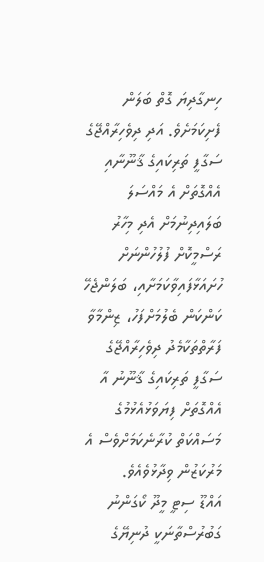ހިނގާދިޔަ ގޮތް ބަލަން ފެށިކަމަށެވެ. އަދި ދިވެހިރާއްޖޭގެ ސަގާފީ ތަރިކައިގެ ޤާނޫނާއި އެއްގޮތަށް އެ މައްސަލަ ބަލައިދިނުމަށް އެދި މިހާރު ރަސްމީކޮށް ފުލުހުންނަށް ހުށައަޅާފައިވާކަމަށާއި، ބަލަންޖެހޭ ކަންކަން ބެލުމަށްފަހު، ޒިންމާވާ ފަރާތްތަކާމެދު ދިވެހިރާއްޖޭގެ ސަގާފީ ތަރިކައިގެ ޤާނޫނު އާ އެއްގޮތަށް ފިޔަވަޅުއެޅުމުގެ މަސައްކަތް ކުރާނެކަމަށްވެސް އެ މަރުކަޒުން ވިދާޅުވެއެވެ.
އައްޑޫ ސިޓީ މީދޫ ކޯގަންނު ގަބުރުސްތާނަކީ ދުނިޔޭގެ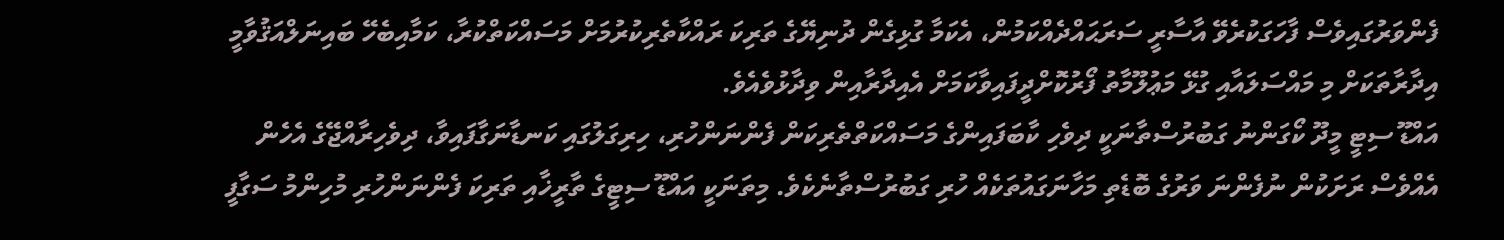ފެންވަރުގައިވެސް ފާހަގަކުރެވޭ އާސާރީ ސަރަޙައްދެއްކަމުން، އެކަމާ ގުޅިގެން ދުނިޔޭގެ ތަރިކަ ރައްކާތެރިކުރުމަށް މަސައްކަތްކުރާ، ކަމާއިބެހޭ ބައިނަލްއަޤުވާމީ އިދާރާތަކަށް މި މައްސަލައާއި ގުޅޭ މަޢުލޫމާތު ފޯރުކޮށްދީފައިވާކަމަށް އެއިދާރާއިން ވިދާޅުވެއެވެ.
އައްޑޫ ސިޓީ މީދޫ ކޯގަންނު ގަބުރުސްތާނަކީ ދިވެހި ކާބަފައިންގެ މަސައްކަތްތެރިކަން ފެންނަންހުރި، ހިރިގަލުގައި ކަނޑާނަގާފައިވާ، ދިވެހިރާއްޖޭގެ އެހެން އެއްވެސް ރަށަކުން ނުފެންނަ ވަރުގެ ބޮޑެތި މަހާނަގައުތަކެއް ހުރި ގަބުރުސްތާނެކެވެ. މިތަނަކީ އައްޑޫ ސިޓީގެ ތާރީޚާއި ތަރިކަ ފެންނަންހުރި މުހިންމު ސަގާފީ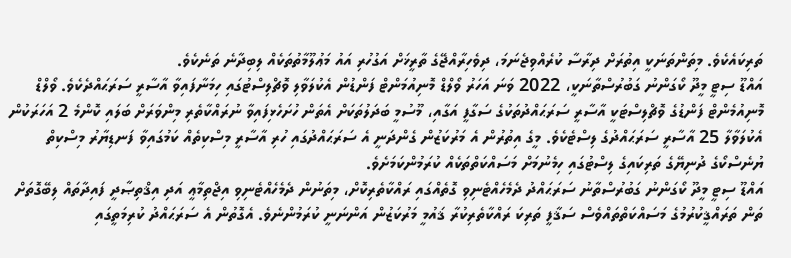ތަރިކައެކެވެ. މިތަންތަނަކީ އިތުރަށް ދިރާސާ ކުރެއްވިޖެނަމަ، ދިވެހިރާއްޖޭގެ ތާރީޚަށް އަގުހުރި އައު މަޢުލޫމާތުތަކެއް ލިބިދާނެ ތަނެކެވެ.
އައްޑޫ ސިޓީ މީދޫ ކޯގަންނު ގަބުރުސްތާނަކީ، 2022 ވަނަ އަހަރު ވޯލްޑް މޮނިއުމަންޓް ފަންޑުން އެކުލަވާލި ވޮޗްލިސްޓުގައި ހިމަނާފައިވާ އާސާރީ ސަރަޙައްދެކެވެ. ވޯލްޑް މޮނިއުމެންޓް ފަންޑުގެ ވޮޗްލިސްޓަކީ އާސާރީ ސަރަޙައްދުތަކުގެ ސަގާފީ އަގާއި، މޫސުމީ ބަދަލުތަކަށް އެތަން ހުށަހެޅިފައިވާ ނުރައްކާތެރި މިންވަރަށް ބަލައި ކޮންމެ 2 އަހަރަކުން އެކުލަވާލާ 25 އާސާރީ ސަރަޙައްދުގެ ލިސްޓެކެވެ. މީގެ އިތުރުން އެ މަރުކަޒުން ގެންދަނީ އެ ސަރަޙައްދުގައި ހުރި އާސާރީ މިސްކިތެއް ކަމުގައިވާ ފަނޑިޔާރު މިސްކިތް ޔުނެސްކޯގެ ދުނިޔޭގެ ތަރިކައިގެ ލިސްޓުގައި ހިމެނުމަށް މަސައްކަތްތަކެއް ކުރަމުންކަމަށެވެ.
އައްޑޫ ސިޓީ މީދޫ ކޯގަންނު ގަބުރުސްތާނު ސަރަޙައްދު ދެމެހެއްޓެނިވި ގޮތެއްގައި ރައްކާތެރިކޮށް، މިތަނުން ދެމެހެއްޓެނިވި އިޖްތިމާޢީ އަދި އިޤްތިޞާދީ ފައިދާތައް ލިބޭގޮތަށް ތަން ތަރައްޤީކުރުމުގެ މަސައްކަތްތައްވެސް ސަޤާފީ ތަރިކަ ރައްކާތެރިކުރާ ޤައުމީ މަރުކަޒުން އަންނަނީ ކުރަމުންނެވެ. އެގޮތުން އެ ސަރަޙައްދު ކުރިމަތީގައި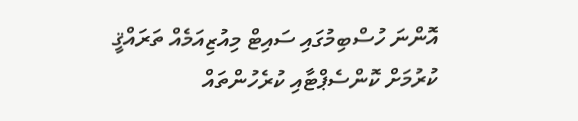އޮންނަ ހުސްބިމުގައި ސައިޓް މިއުޒިއަމެއް ތަރައްޤީ ކުރުމަށް ކޮންސެޕްޓާއި ކުރެހުންތައް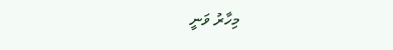މިހާރު ވަނީ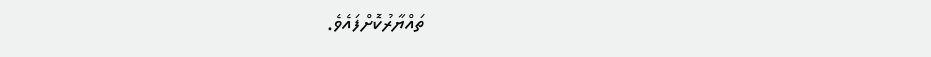ތައްޔާރުކޮށްފައެވެ.